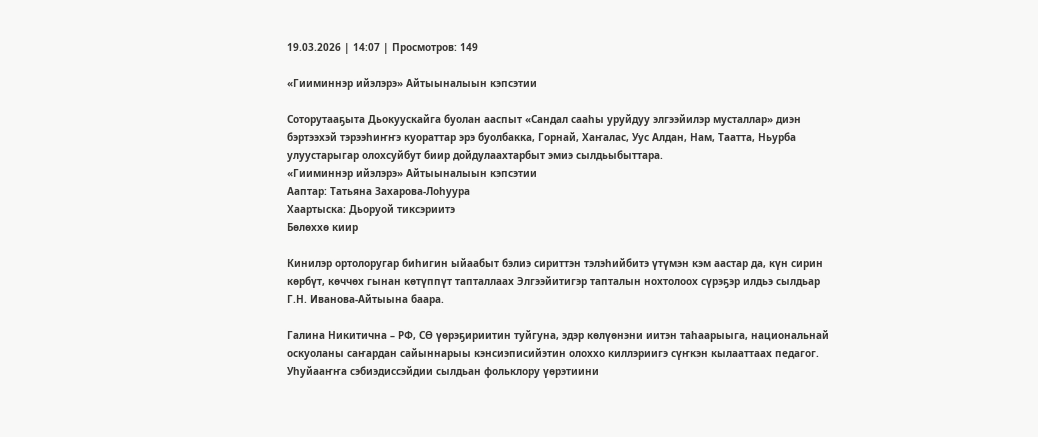19.03.2026 | 14:07 | Просмотров: 149

«Гииминнэр ийэлэрэ» Айтыыналыын кэпсэтии

Соторутааҕыта Дьокуускайга буолан ааспыт «Сандал сааһы уруйдуу элгээйилэр мусталлар» диэн бэртээхэй тэрээһиҥҥэ куораттар эрэ буолбакка, Горнай, Хаҥалас, Уус Алдан, Нам, Таатта, Ньурба улуустарыгар олохсуйбут биир дойдулаахтарбыт эмиэ сылдьыбыттара.
«Гииминнэр ийэлэрэ» Айтыыналыын кэпсэтии
Ааптар: Татьяна Захарова-Лоһуура
Хаартыска: Дьоруой тиксэриитэ
Бөлөххө киир

Кинилэр ортолоругар биһигин ыйаабыт бэлиэ сириттэн тэлэһийбитэ үтүмэн кэм аастар да, күн сирин көрбүт, көччөх гынан көтүппүт тапталлаах Элгээйитигэр тапталын нохтолоох сүрэҕэр илдьэ сылдьар Г.Н. Иванова-Айтыына баара.

Галина Никитична – РФ, СӨ үөрэҕириитин туйгуна, эдэр көлүөнэни иитэн таһаарыыга, национальнай     оскуоланы саҥардан сайыннарыы кэнсиэписийэтин олоххо киллэриигэ сүҥкэн кылааттаах педагог. Уһуйааҥҥа сэбиэдиссэйдии сылдьан фольклору үөрэтиини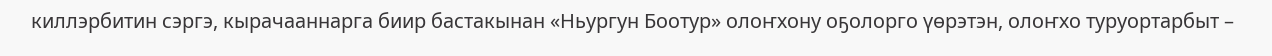киллэрбитин сэргэ, кырачааннарга биир бастакынан «Ньургун Боотур» олоҥхону оҕолорго үөрэтэн, олоҥхо туруортарбыт –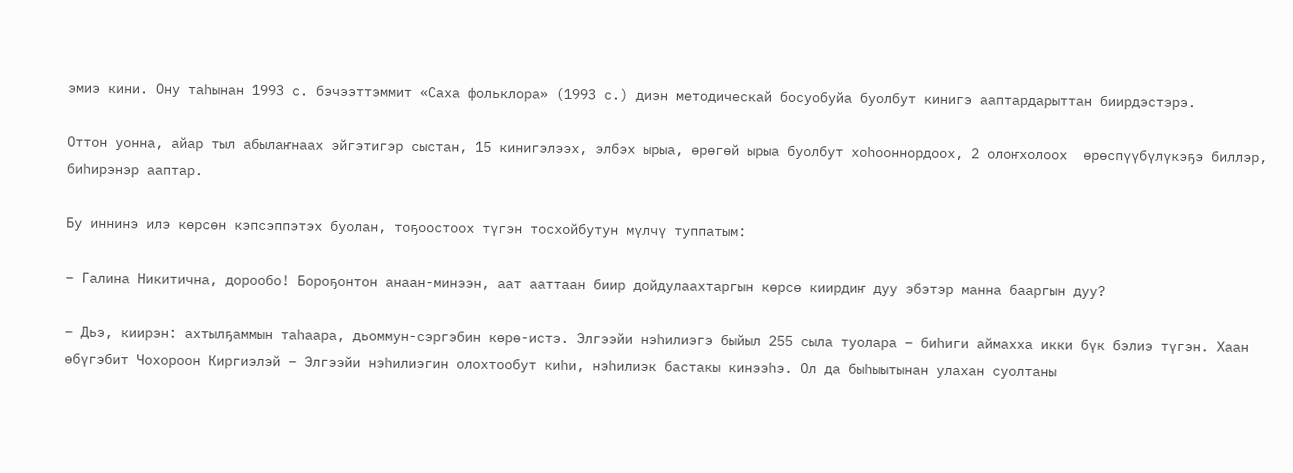эмиэ кини. Ону таһынан 1993 с. бэчээттэммит «Саха фольклора» (1993 с.) диэн методическай босуобуйа буолбут кинигэ ааптардарыттан биирдэстэрэ.

Оттон уонна, айар тыл абылаҥнаах эйгэтигэр сыстан, 15 кинигэлээх, элбэх ырыа, өрөгөй ырыа буолбут хоһооннордоох, 2 олоҥхолоох  өрөспүүбүлүкэҕэ биллэр, биһирэнэр ааптар.

Бу иннинэ илэ көрсөн кэпсэппэтэх буолан, тоҕоостоох түгэн тосхойбутун мүлчү туппатым:

– Галина Никитична, дорообо! Бороҕонтон анаан-минээн, аат ааттаан биир дойдулаахтаргын көрсө киирдиҥ дуу эбэтэр манна бааргын дуу?

– Дьэ, киирэн: ахтылҕаммын таһаара, дьоммун-сэргэбин көрө-истэ. Элгээйи нэһилиэгэ быйыл 255 сыла туолара – биһиги аймахха икки бүк бэлиэ түгэн. Хаан өбүгэбит Чохороон Киргиэлэй – Элгээйи нэһилиэгин олохтообут киһи, нэһилиэк бастакы кинээһэ. Ол да быһыытынан улахан суолтаны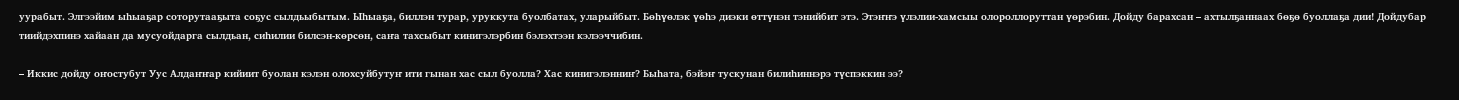уурабыт. Элгээйим ыһыаҕар соторутааҕыта соҕус сылдьыбытым. Ыһыаҕа, биллэн турар, уруккута буолбатах, уларыйбыт. Бөһүөлэк үөһэ диэки өттүнэн тэнийбит этэ. Этэҥҥэ үлэлии-хамсыы олороллоруттан үөрэбин. Дойду барахсан – ахтылҕаннаах бөҕө буоллаҕа дии! Дойдубар тиийдэхпинэ хайаан да мусуойдарга сылдьан, сиһилии билсэн-көрсөн, саҥа тахсыбыт кинигэлэрбин бэлэхтээн кэлээччибин.

– Иккис дойду оҥостубут Уус Алдаҥҥар кийиит буолан кэлэн олохсуйбутуҥ ити гынан хас сыл буолла? Хас кинигэлэнниҥ? Быһата, бэйэҥ тускунан билиһиннэрэ түспэккин ээ?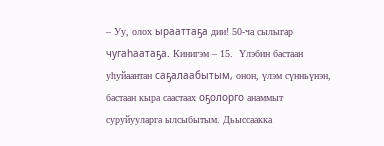– Уу, олох ырааттаҕа дии! 50-ча сылыгар чугаһаатаҕа. Кинигэм – 15.  Үлэбин бастаан уһуйаантан саҕалаабытым, онон, үлэм сүнньүнэн, бастаан кыра саастаах оҕолорго анаммыт суруйууларга ылсыбытым. Дьыссаакка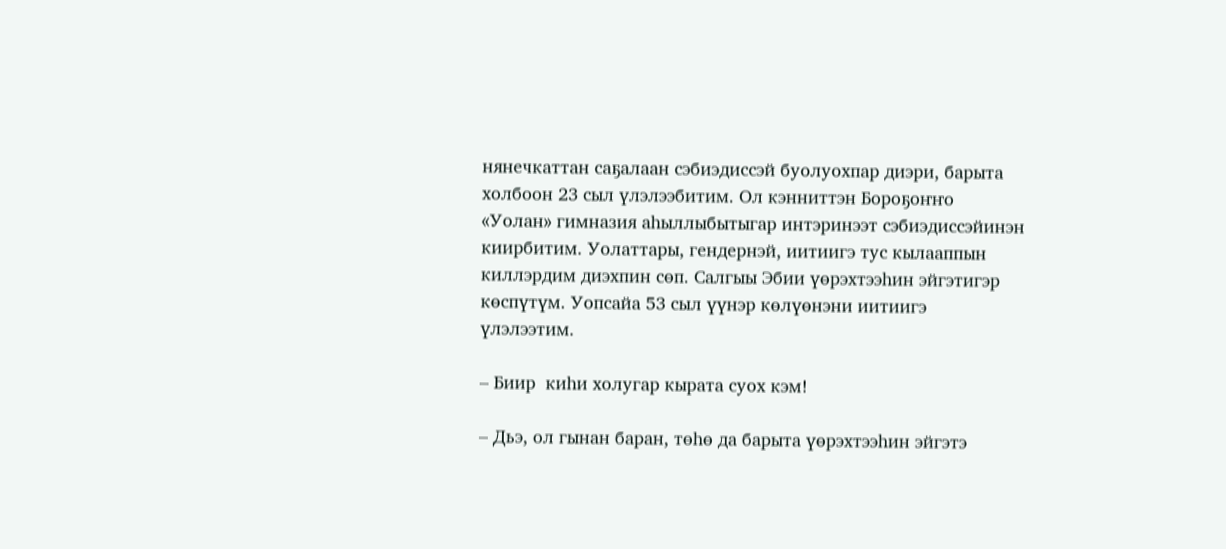нянечкаттан саҕалаан сэбиэдиссэй буолуохпар диэри, барыта холбоон 23 сыл үлэлээбитим. Ол кэнниттэн Бороҕоҥҥо «Уолан» гимназия аһыллыбытыгар интэринээт сэбиэдиссэйинэн киирбитим. Уолаттары, гендернэй, иитиигэ тус кылааппын киллэрдим диэхпин сөп. Салгыы Эбии үөрэхтээһин эйгэтигэр көспүтүм. Уопсайа 53 сыл үүнэр көлүөнэни иитиигэ үлэлээтим.

– Биир  киһи холугар кырата суох кэм!

– Дьэ, ол гынан баран, төһө да барыта үөрэхтээһин эйгэтэ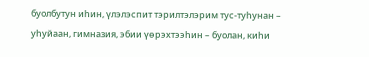буолбутун иһин, үлэлэспит тэрилтэлэрим тус-туһунан – уһуйаан, гимназия, эбии үөрэхтээһин – буолан, киһи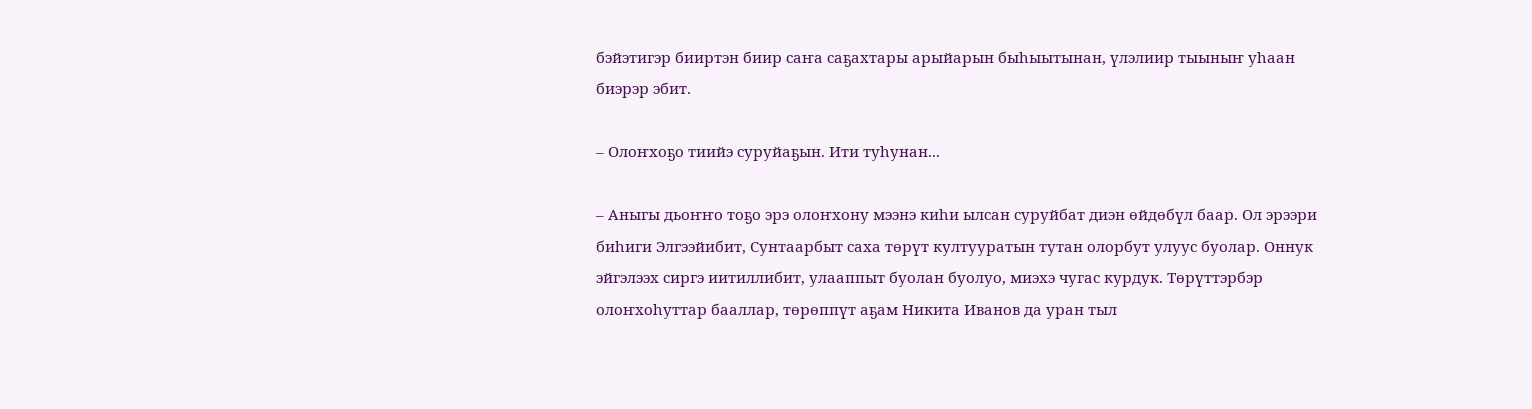бэйэтигэр бииртэн биир саҥа саҕахтары арыйарын быһыытынан, үлэлиир тыыныҥ уһаан биэрэр эбит.

– Олоҥхоҕо тиийэ суруйаҕын. Ити туһунан...

– Аныгы дьоҥҥо тоҕо эрэ олоҥхону мээнэ киһи ылсан суруйбат диэн өйдөбүл баар. Ол эрээри биһиги Элгээйибит, Сунтаарбыт саха төрүт култууратын тутан олорбут улуус буолар. Оннук эйгэлээх сиргэ иитиллибит, улааппыт буолан буолуо, миэхэ чугас курдук. Төрүттэрбэр олоҥхоһуттар бааллар, төрөппүт аҕам Никита Иванов да уран тыл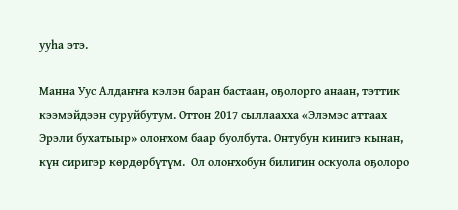ууһа этэ.

Манна Уус Алдаҥҥа кэлэн баран бастаан, оҕолорго анаан, тэттик кээмэйдээн суруйбутум. Оттон 2017 сыллаахха «Элэмэс аттаах Эрэли бухатыыр» олоҥхом баар буолбута. Онтубун кинигэ кынан, күн сиригэр көрдөрбүтүм.  Ол олоҥхобун билигин оскуола оҕолоро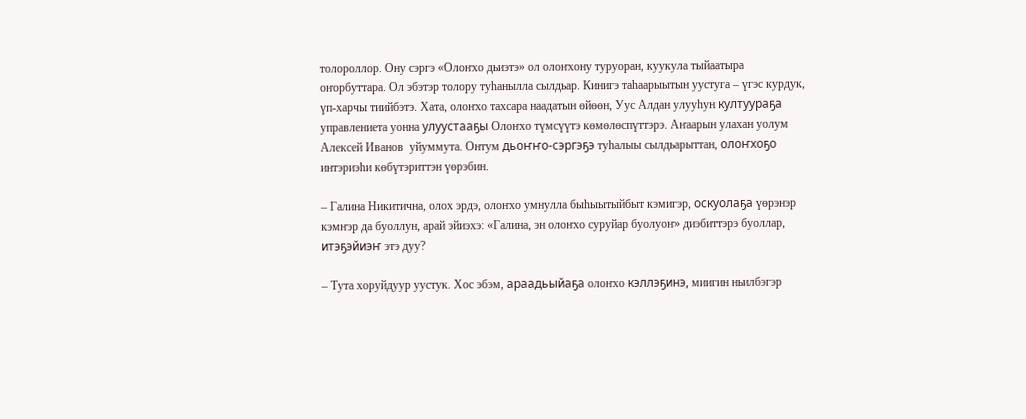толороллор. Ону сэргэ «Олоҥхо дьиэтэ» ол олоҥхону туруоран, куукула тыйаатыра оҥорбуттара. Ол эбэтэр толору туһанылла сылдьар. Кинигэ таһаарыытын уустуга – үгэс курдук, үп-харчы тиийбэтэ. Хата, олоҥхо тахсара наадатын өйөөн, Уус Алдан улууһун култуураҕа управлениета уонна улуустааҕы Олоҥхо түмсүүтэ көмөлөспүттэрэ. Аҥаарын улахан уолум Алексей Иванов  уйуммута. Онтум дьоҥҥо-сэргэҕэ туһалыы сылдьарыттан, олоҥхоҕо интэриэһи көбүтэриттэн үөрэбин.

– Галина Никитична, олох эрдэ, олоҥхо умнулла быһыытыйбыт кэмигэр, оскуолаҕа үөрэнэр кэмҥэр да буоллун, арай эйиэхэ: «Галина, эн олоҥхо суруйар буолуоҥ» диэбиттэрэ буоллар, итэҕэйиэҥ этэ дуу?

– Тута хоруйдуур уустук. Хос эбэм, араадьыйаҕа олоҥхо кэллэҕинэ, миигин ньилбэгэр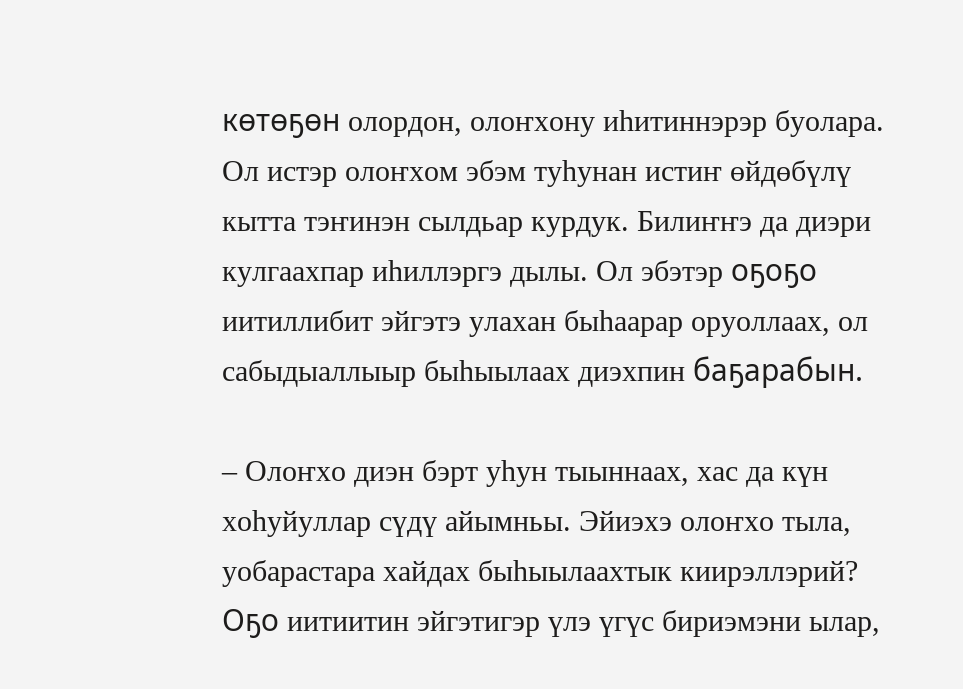көтөҕөн олордон, олоҥхону иһитиннэрэр буолара. Ол истэр олоҥхом эбэм туһунан истиҥ өйдөбүлү кытта тэҥинэн сылдьар курдук. Билиҥҥэ да диэри кулгаахпар иһиллэргэ дылы. Ол эбэтэр оҕоҕо иитиллибит эйгэтэ улахан быһаарар оруоллаах, ол сабыдыаллыыр быһыылаах диэхпин баҕарабын.

– Олоҥхо диэн бэрт уһун тыыннаах, хас да күн хоһуйуллар сүдү айымньы. Эйиэхэ олоҥхо тыла, уобарастара хайдах быһыылаахтык киирэллэрий? Оҕо иитиитин эйгэтигэр үлэ үгүс бириэмэни ылар,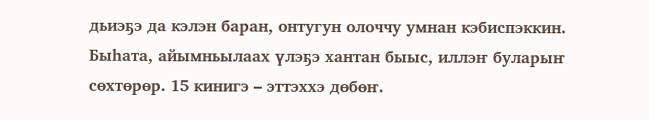дьиэҕэ да кэлэн баран, онтугун олоччу умнан кэбиспэккин. Быһата, айымньылаах үлэҕэ хантан быыс, иллэҥ буларыҥ сөхтөрөр. 15 кинигэ – эттэххэ дөбөҥ.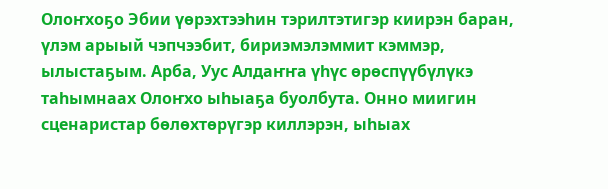Олоҥхоҕо Эбии үөрэхтээһин тэрилтэтигэр киирэн баран, үлэм арыый чэпчээбит, бириэмэлэммит кэммэр, ылыстаҕым. Арба, Уус Алдаҥҥа үһүс өрөспүүбүлүкэ таһымнаах Олоҥхо ыһыаҕа буолбута. Онно миигин сценаристар бөлөхтөрүгэр киллэрэн, ыһыах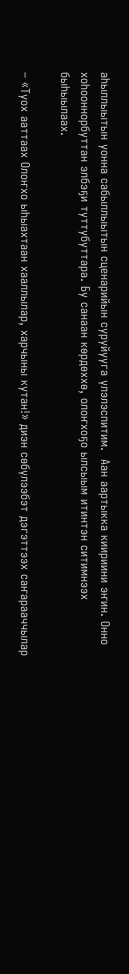аһыллыытын уонна сабыллыытын сценарийын суруйууга үлэлэспитим.  Аан аартыкка киириини эҥин. Онно хоһооннорбуттан элбэҕи туттубуттара. Бу санаан көрдөххө, олоҥхоҕо ылсыым итинтэн ситимнээх быһыылаах.

– «Туох ааттаах Олоҥхо ыһыахтаан хааллылар, харчыны кутан!» диэн сөбүлээбэт дэгэттээх саҥарааччылар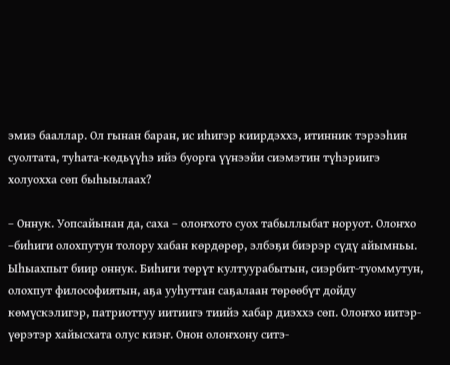эмиэ бааллар. Ол гынан баран, ис иһигэр киирдэххэ, итинник тэрээһин суолтата, туһата-көдьүүһэ ийэ буорга үүнээйи сиэмэтин түһэриигэ холуохха сөп быһыылаах?

– Оннук. Уопсайынан да, саха – олоҥхото суох табыллыбат норуот. Олоҥхо –биһиги олохпутун толору хабан көрдөрөр, элбэҕи биэрэр сүдү айымньы. Ыһыахпыт биир оннук. Биһиги төрүт култуурабытын, сиэрбит-туоммутун, олохпут философиятын, аҕа ууһуттан саҕалаан төрөөбүт дойду көмүскэлигэр, патриоттуу иитиигэ тиийэ хабар диэххэ сөп. Олоҥхо иитэр-үөрэтэр хайысхата олус киэҥ. Онон олоҥхону ситэ-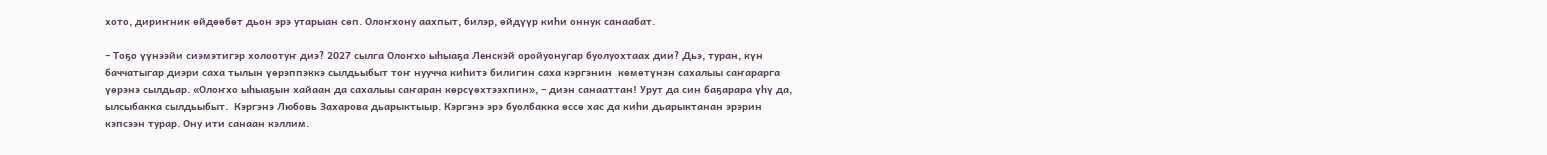хото, дириҥник өйдөөбөт дьон эрэ утарыан сөп. Олоҥхону аахпыт, билэр, өйдүүр киһи оннук санаабат.

– Тоҕо үүнээйи сиэмэтигэр холоотуҥ диэ? 2027 сылга Олоҥхо ыһыаҕа Ленскэй оройуонугар буолуохтаах дии? Дьэ, туран, күн баччатыгар диэри саха тылын үөрэппэккэ сылдьыбыт тоҥ нуучча киһитэ билигин саха кэргэнин  көмөтүнэн сахалыы саҥарарга үөрэнэ сылдьар. «Олоҥхо ыһыаҕын хайаан да сахалыы саҥаран көрсүөхтээхпин», – диэн санааттан! Урут да син баҕарара үһү да, ылсыбакка сылдьыбыт.  Кэргэнэ Любовь Захарова дьарыктыыр. Кэргэнэ эрэ буолбакка өссө хас да киһи дьарыктанан эрэрин кэпсээн турар. Ону ити санаан кэллим.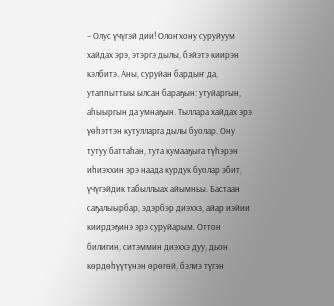– Олус үчүгэй дии! Олоҥхону суруйуум хайдах эрэ, этэргэ дылы, бэйэтэ киирэн кэлбитэ. Аны, суруйан бардыҥ да, утаппыттыы ылсан бараҕын: утуйаргын, аһыыргын да умнаҕын. Тыллара хайдах эрэ үөһэттэн кутулларга дылы буолар. Ону тутуу баттаһан, тута кумааҕыга түһэрэн иһиэххин эрэ наада курдук буолар эбит, үчүгэйдик табыллыах айымньы. Бастаан саҕалыырбар, эдэрбэр диэххэ, айар иэйии киирдэҕинэ эрэ суруйарым. Оттон билигин, ситэммин диэххэ дуу, дьон көрдөһүүтүнэн өрөгөй, бэлиэ түгэн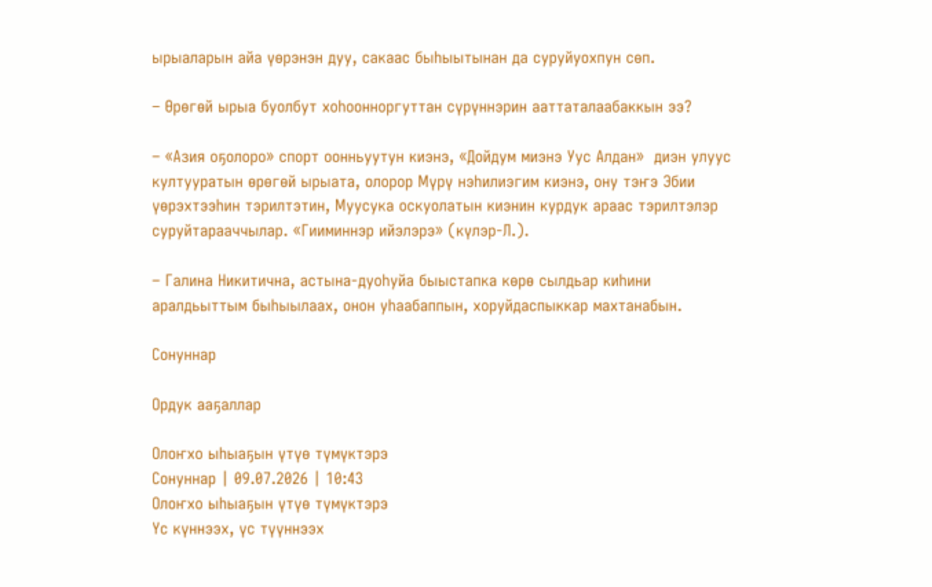ырыаларын айа үөрэнэн дуу, сакаас быһыытынан да суруйуохпун сөп.

– Өрөгөй ырыа буолбут хоһоонноргуттан сүрүннэрин ааттаталаабаккын ээ?

– «Азия оҕолоро» спорт оонньуутун киэнэ, «Дойдум миэнэ Уус Алдан»  диэн улуус култууратын өрөгөй ырыата, олорор Мүрү нэһилиэгим киэнэ, ону тэҥэ Эбии үөрэхтээһин тэрилтэтин, Муусука оскуолатын киэнин курдук араас тэрилтэлэр суруйтарааччылар. «Гииминнэр ийэлэрэ» (күлэр-Л.).

– Галина Никитична, астына-дуоһуйа быыстапка көрө сылдьар киһини аралдьыттым быһыылаах, онон уһаабаппын, хоруйдаспыккар махтанабын.

Сонуннар

Ордук ааҕаллар

Олоҥхо ыһыаҕын үтүө түмүктэрэ
Сонуннар | 09.07.2026 | 10:43
Олоҥхо ыһыаҕын үтүө түмүктэрэ
Үс күннээх, үс түүннээх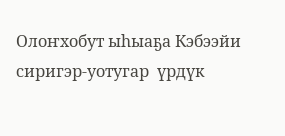Олоҥхобут ыһыаҕа Кэбээйи сиригэр-уотугар  үрдүк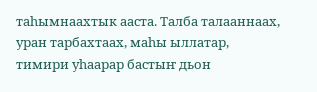таһымнаахтык ааста. Талба талааннаах, уран тарбахтаах, маһы ыллатар, тимири уһаарар бастыҥ дьон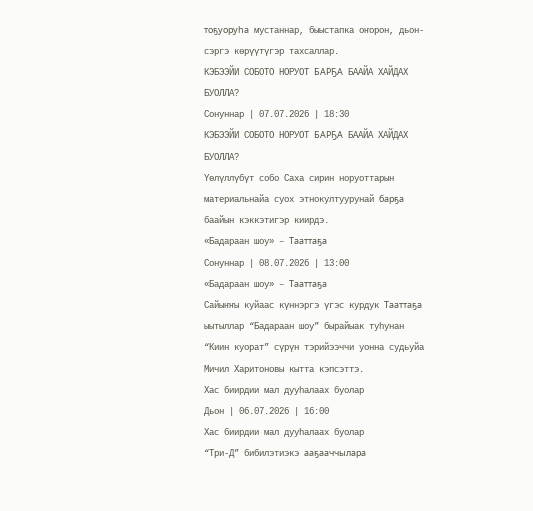тоҕуоруһа мустаннар, быыстапка оҥорон, дьон-сэргэ көрүүтүгэр тахсаллар.
КЭБЭЭЙИ СОБОТО НОРУОТ БАРҔА БААЙА ХАЙДАХ БУОЛЛА?
Сонуннар | 07.07.2026 | 18:30
КЭБЭЭЙИ СОБОТО НОРУОТ БАРҔА БААЙА ХАЙДАХ БУОЛЛА?
Үөлүллүбүт собо Саха сирин норуоттарын материальнайа суох этнокултуурунай барҕа баайын кэккэтигэр киирдэ.
«Бадараан шоу» – Тааттаҕа
Сонуннар | 08.07.2026 | 13:00
«Бадараан шоу» – Тааттаҕа
Сайыҥҥы куйаас күннэргэ үгэс курдук Тааттаҕа ыытыллар “Бадараан шоу” бырайыак туһунан “Киин куорат” сүрүн тэрийээччи уонна судьуйа Мичил Харитоновы кытта кэпсэттэ.
Хас биирдии мал дууһалаах буолар
Дьон | 06.07.2026 | 16:00
Хас биирдии мал дууһалаах буолар
“Три-Д” бибилэтиэкэ ааҕааччылара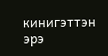кинигэттэн эрэ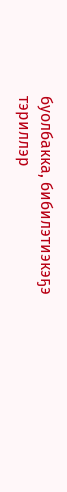буолбакка, бибилэтиэкэҕэ тэриллэр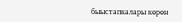быыстапкалары көрөн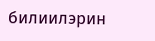билиилэрин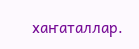хаҥаталлар.